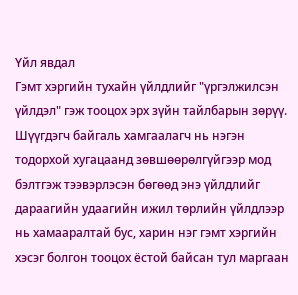Үйл явдал
Гэмт хэргийн тухайн үйлдлийг "үргэлжилсэн үйлдэл" гэж тооцох эрх зүйн тайлбарын зөрүү. Шүүгдэгч байгаль хамгаалагч нь нэгэн тодорхой хугацаанд зөвшөөрөлгүйгээр мод бэлтгэж тээвэрлэсэн бөгөөд энэ үйлдлийг дараагийн удаагийн ижил төрлийн үйлдлээр нь хамааралтай бус, харин нэг гэмт хэргийн хэсэг болгон тооцох ёстой байсан тул маргаан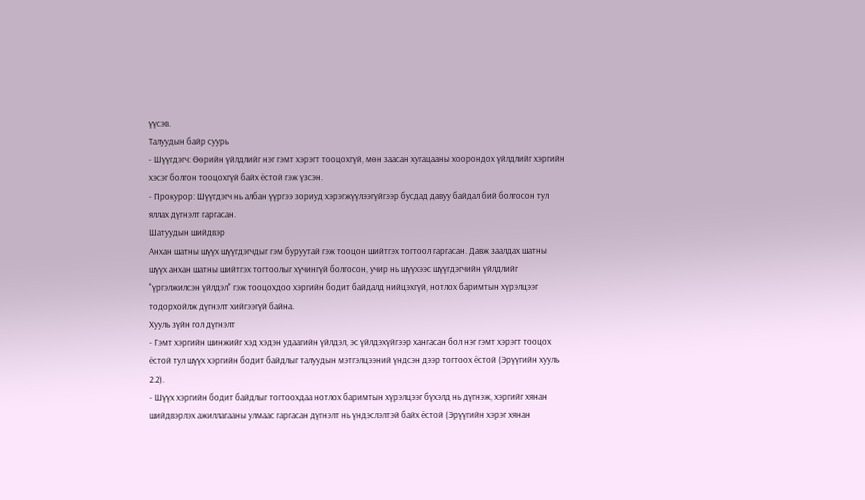үүсэв.
Талуудын байр суурь
- Шүүгдэгч: Өөрийн үйлдлийг нэг гэмт хэрэгт тооцохгүй, мөн заасан хугацааны хоорондох үйлдлийг хэргийн хэсэг болгон тооцохгүй байх ёстой гэж үзсэн.
- Прокурор: Шүүгдэгч нь албан үүргээ зориуд хэрэгжүүлээгүйгээр бусдад давуу байдал бий болгосон тул яллах дүгнэлт гаргасан.
Шатуудын шийдвэр
Анхан шатны шүүх шүүгдэгчдыг гэм буруутай гэж тооцон шийтгэх тогтоол гаргасан. Давж заалдах шатны шүүх анхан шатны шийтгэх тогтоолыг хүчингүй болгосон, учир нь шүүхээс шүүгдэгчийн үйлдлийг "үргэлжилсэн үйлдэл" гэж тооцохдоо хэргийн бодит байдалд нийцэхгүй, нотлох баримтын хүрэлцээг тодорхойлж дүгнэлт хийгээгүй байна.
Хууль зүйн гол дүгнэлт
- Гэмт хэргийн шинжийг хэд хэдэн удаагийн үйлдэл, эс үйлдэхүйгээр хангасан бол нэг гэмт хэрэгт тооцох ёстой тул шүүх хэргийн бодит байдлыг талуудын мэтгэлцээний үндсэн дээр тогтоох ёстой (Эрүүгийн хууль 2.2).
- Шүүх хэргийн бодит байдлыг тогтоохдаа нотлох баримтын хүрэлцээг бүхэлд нь дүгнэж, хэргийг хянан шийдвэрлэх ажиллагааны улмаас гаргасан дүгнэлт нь үндэслэлтэй байх ёстой (Эрүүгийн хэрэг хянан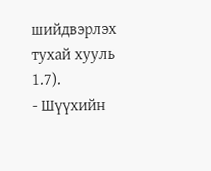шийдвэрлэх тухай хууль 1.7).
- Шүүхийн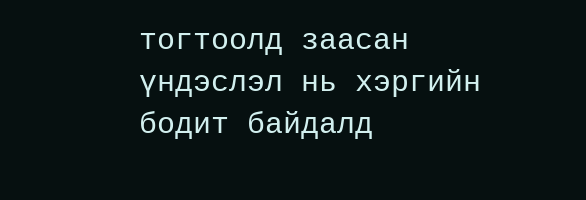тогтоолд заасан үндэслэл нь хэргийн бодит байдалд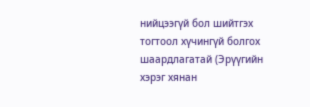нийцээгүй бол шийтгэх тогтоол хүчингүй болгох шаардлагатай (Эрүүгийн хэрэг хянан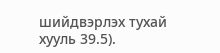шийдвэрлэх тухай хууль 39.5).